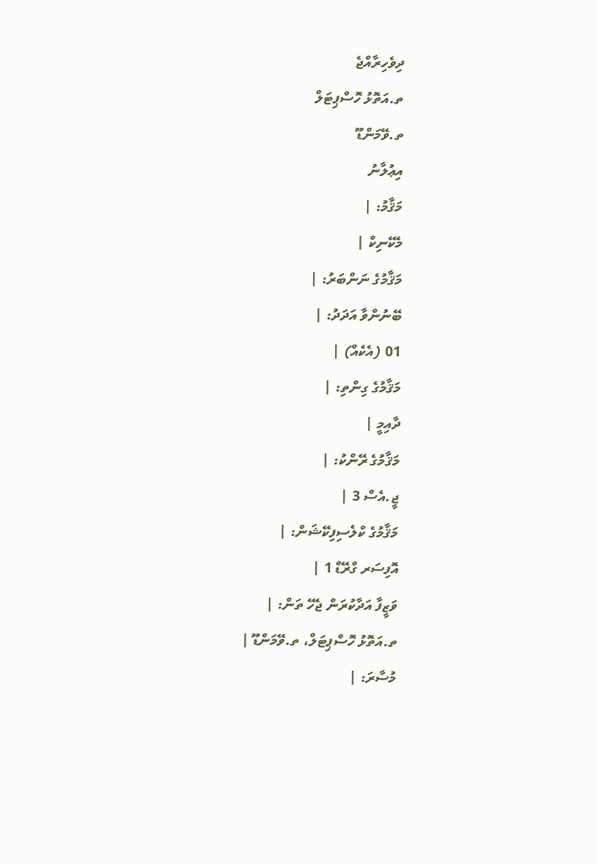ދިވެހިރާއްޖެ
ތ.އަތޮޅު ހޮސްޕިޓަލް
ތ.ވޭމަންޑޫ
އިޢުލާނު
މަޤާމު: |
މެކޭނިކް |
މަޤާމުގެ ނަންބަރު: |
ބޭނުންވާ އަދަދު: |
01 (އެކެއް) |
މަޤާމުގެ ގިންތި: |
ދާއިމީ |
މަޤާމުގެ ރޭންކު: |
ޖީ.އެސް 3 |
މަޤާމުގެ ކްލެސިފިކޭޝަން: |
އޮފިސަރ ގްރޭޑް 1 |
ވަޒީފާ އަދާކުރަން ޖެހޭ ތަން: |
ތ.އަތޮޅު ހޮސްޕިޓަލް، ތ.ވޭމަންޑޫ |
މުސާރަ: |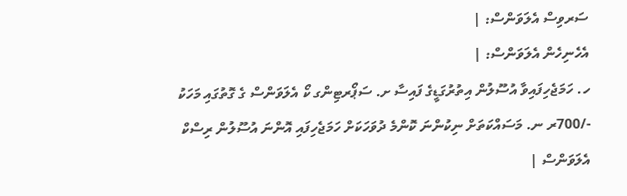ސަރވިސް އެލަވަންސް: |
އެހެނިހެން އެލަވަންސް: |
ހ. ހަމަޖެހިފައިވާ އުސޫލުން އިތުރުގަޑީގެ ފައިސާ ށ. ސަޕޯރޓިންގ ކޯ އެލަވަންސް ގެ ގޮތުގައި މަހަކު -/700ރ ނ. މަސައްކަތަށް ނިކުންނަ ކޮންމެ ދުވަހަކަށް ހަމަޖެހިފައި އޮންނަ އުސޫލުން ރިސްކް އެލަވަންސް |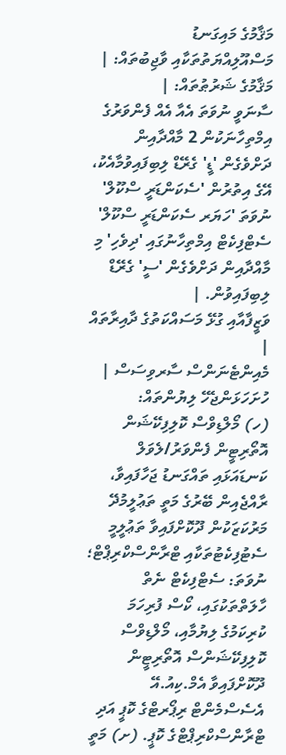މަޤާމުގެ މައިގަނޑު މަސްއޫލިއްޔަތުތަކާއި ވާޖިބުތައް: |
މަޤާމުގެ ޝަރުޠުތައް: |
ސާނަވީ ނުވަތަ އެއާ އެއް ފެންވަރުގެ އިމްތިހާނަކުން 2 މާއްދާއިން ދަށްވެގެން 'ޑީ' ގެރޭޑް ލިބިފައިވުމާއެކު، އޭގެ އިތުރުން 'ސެކަންޑަރީ ސްކޫލް' ނުވަތަ 'ހަޔަރ ސެކަންޑަރީ ސްކޫލް' ސެޓްފިކެޓް އިމްތިހާނުގައި 'ދިވެހި' މި މާއްދާއިން ދަށްވެގެން 'ސީ' ގެރޭޑް ލިބިފައިވުން. |
ވަޒީފާއާއި ގުޅޭ މަސައްކަތުގެ ދާއިރާތައް |
މެއިންޓެނަންސް ސާރވިސަސް |
ހުށަހަޅަންޖެހޭ ލިޔުންތައް:
(ހ) މޯލްޑިވްސް ކޮލިފިކޭޝަން އޮތޯރިޓީން ފެންވަރު/ލެވަލް ކަނޑައަޅައި ތައްގަނޑު ޖަހާފައިވާ، ރާއްޖެއިން ބޭރުގެ މަތީ ތަޢުލީމުދޭ މަރުކަޒަކުން ދޫކޮށްފައިވާ ތަޢުލީމީ ސެޓުފިކެޓުތަކާއި ޓްރާންސްކްރިޕްޓް؛ ނުވަތަ: ސެޓްފިކެޓް ނެތް ހާލަތްތަކުގައި، ކޯސް ފުރިހަމަ ކުރިކަމުގެ ލިޔުމާއި، މޯލްޑިވްސް ކޮލިފިކޭޝަންސް އޮތޯރިޓީން ދޫކޮށްފައިވާ އެމް.ކިއު.އޭ އެސެސްމެންޓް ރިޕޯރޓްގެ ކޮޕީ އަދި ޓްރާންސްކްރިޕްޓްގެ ކޮޕީ. (ށ) މަތީ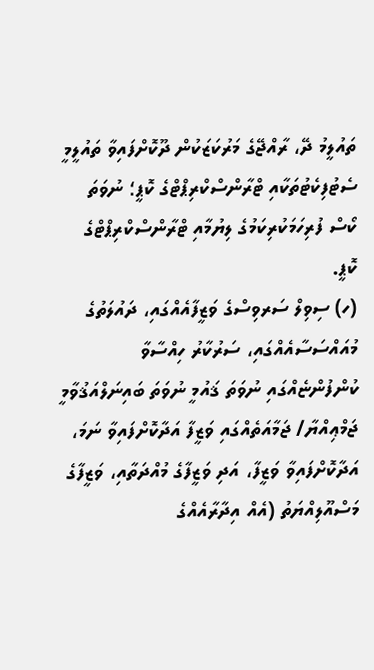ތައުލީމު ދޭ، ރާއްޖޭގެ މަރުކަޒަކުން ދޫކޮށްފައިވާ ތައުލީމީ ސެޓުފިކެޓުތަކާއި ޓްރާންސްކްރިޕްޓްގެ ކޮޕީ؛ ނުވަތަ ކޯސް ފުރިހަމަކުރިކަމުގެ ލިޔުމާއި ޓްރާންސްކްރިޕްޓްގެ ކޮޕީ.
(ހ) ސިވިލް ސަރވިސްގެ ވަޒީފާއެއްގައި، ދައުލަތުގެ މުއައްސަސާއެއްގައި، ސަރުކާރު ހިއްސާވާ ކުންފުންޏެއްގައި ނުވަތަ ޤައުމީ ނުވަތަ ބައިނަލްއަޤުވާމީ ޖަމްޢިއްޔާ/ ޖަމާއަތެއްގައި ވަޒީފާ އަދާކޮށްފައިވާ ނަމަ، އަދާކޮށްފައިވާ ވަޒީފާ، އަދި ވަޒީފާގެ މުއްދަތާއި، ވަޒީފާގެ މަސްއޫލިއްޔަތު (އެއް އިދާރާއެއްގެ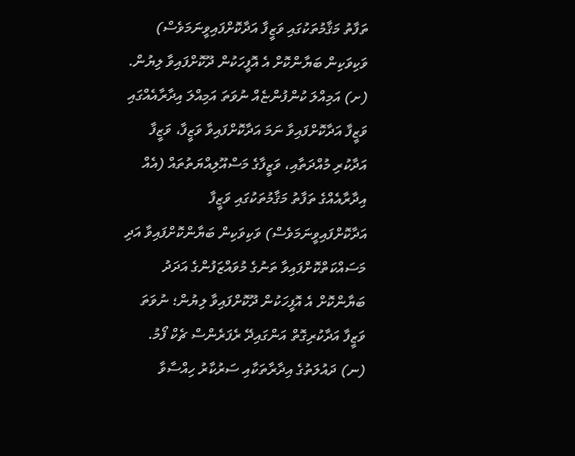ތަފާތު މަޤާމުތަކުގައި ވަޒީފާ އަދާކޮށްފައިވީނަމަވެސް) ވަކިވަކިން ބަޔާންކޮށް އެ އޮފީހަކުން ދޫކޮށްފައިވާ ލިޔުން. (ށ) އަމިއްލަ ކުންފުންޏެއް ނުވަތަ އަމިއްލަ އިދާރާއެއްގައި ވަޒީފާ އަދާކޮށްފައިވާ ނަމަ އަދާކޮށްފައިވާ ވަޒީފާ، ވަޒީފާ އަދާކުރި މުއްދަތާއި، ވަޒީފާގެ މަސްއޫލިއްޔަތުތައް (އެއް އިދާރާއެއްގެ ތަފާތު މަޤާމުތަކުގައި ވަޒީފާ އަދާކޮށްފައިވީނަމަވެސް) ވަކިވަކިން ބަޔާންކޮށްފައިވާ އަދި މަސައްކަތްކޮށްފައިވާ ތަނުގެ މުވައްޒަފުންގެ އަދަދު ބަޔާންކޮށް އެ އޮފީހަކުން ދޫކޮށްފައިވާ ލިޔުން؛ ނުވަތަ ވަޒީފާ އަދާކުރިގޮތް އަންގައިދޭ ރެފަރެންސް ޗެކް ފޯމު. (ނ) ދައުލަތުގެ އިދާރާތަކާއި ސަރުކާރު ހިއްސާވާ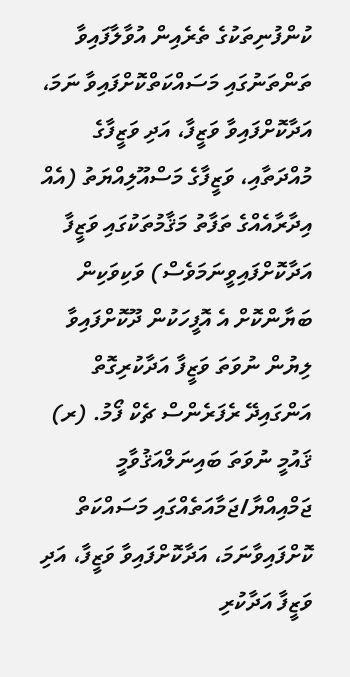ކުންފުނިތަކުގެ ތެރެއިން އުވާލާފައިވާ ތަންތަނުގައި މަސައްކަތްކޮށްފައިވާ ނަމަ، އަދާކޮށްފައިވާ ވަޒީފާ، އަދި ވަޒީފާގެ މުއްދަތާއި، ވަޒީފާގެ މަސްއޫލިއްޔަތު (އެއް އިދާރާއެއްގެ ތަފާތު މަޤާމުތަކުގައި ވަޒީފާ އަދާކޮށްފައިވީނަމަވެސް) ވަކިވަކިން ބަޔާންކޮށް އެ އޮފީހަކުން ދޫކޮށްފައިވާ ލިޔުން ނުވަތަ ވަޒީފާ އަދާކުރިގޮތް އަންގައިދޭ ރެފަރެންސް ޗެކް ފޯމު. (ރ) ޤައުމީ ނުވަތަ ބައިނަލްއަޤުވާމީ ޖަމްއިއްޔާ/ޖަމާއަތެއްގައި މަސައްކަތް ކޮށްފައިވާނަމަ، އަދާކޮށްފައިވާ ވަޒީފާ، އަދި ވަޒީފާ އަދާކުރި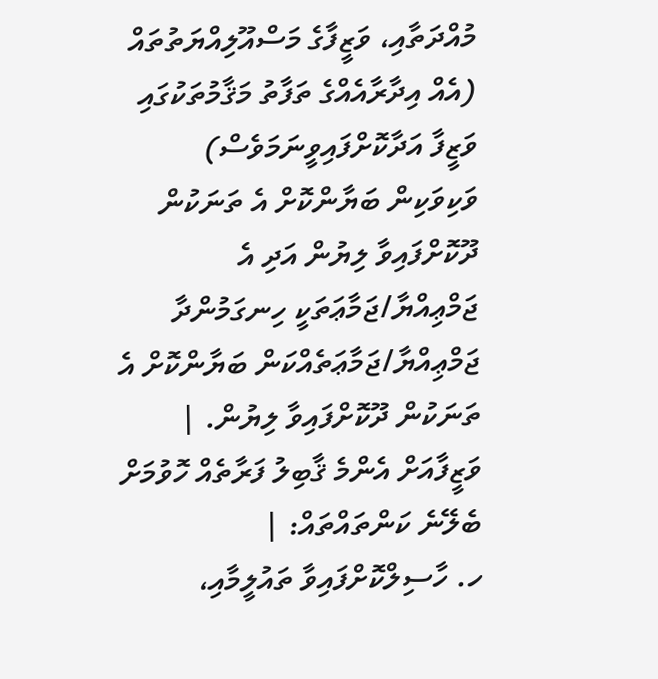މުއްދަތާއި، ވަޒީފާގެ މަސްއޫލިއްޔަތުތައް (އެއް އިދާރާއެއްގެ ތަފާތު މަޤާމުތަކުގައި ވަޒީފާ އަދާކޮށްފައިވީނަމަވެސް) ވަކިވަކިން ބަޔާންކޮށް އެ ތަނަކުން ދޫކޮށްފައިވާ ލިޔުން އަދި އެ ޖަމްޢިއްޔާ/ޖަމާޢަތަކީ ހިނގަމުންދާ ޖަމްޢިއްޔާ/ޖަމާޢަތެއްކަން ބަޔާންކޮށް އެ ތަނަކުން ދޫކޮށްފައިވާ ލިޔުން. |
ވަޒީފާއަށް އެންމެ ޤާބިލު ފަރާތެއް ހޮވުމަށް ބެލޭނެ ކަންތައްތައް: |
ހ. ހާސިލްކޮށްފައިވާ ތައުލީމާއި،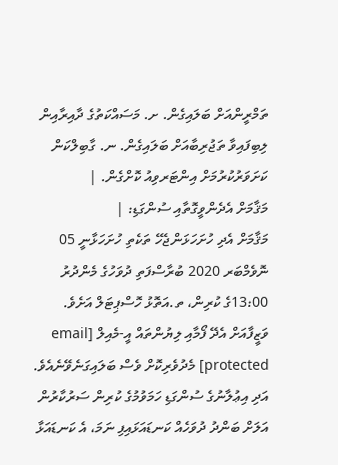ތަމްރީންއަށް ބަލައިގެން. ށ. މަސައްކަތުގެ ދާއިރާއިން ލިބިފައިވާ ތަޖުރިބާއަށް ބަލައިގެން. ނ. ގާބިލްކަން ކަށަވަރުކުރުމަށް އިންޓަރވިއު ކޮށްގެން. |
މަޤާމަށް އެދެންވީގޮތާއި ސުންގަޑި: |
މަޤާމަށް އެދި ހުށަހަޅަންޖެހޭ ތަކެތި ހުށަހަޅާނީ 05 ނޮވެމްބަރ 2020 ބުރާސްފަތި ދުވަހުގެ މެންދުރު 13:00ގެ ކުރިން، ތ.އަތޮޅު ހޮސްޕިޓަލް އަށެވެ. ވަޒީފާއަށް އެދޭ ފޯމާއި ލިޔުންތައް އީ-މެއިލް [email protected] މެދުވެރިކޮށް ވެސް ބަލައިގަނެވޭނެއެވެ. އަދި އިޢުލާނުގެ ސުންގަޑި ހަމަވުމުގެ ކުރިން ސަރުކާރުން އަލަށް ބަންދު ދުވަހެއް ކަނޑައަޅައިފި ނަމަ، އެ ކަނޑައަޅާ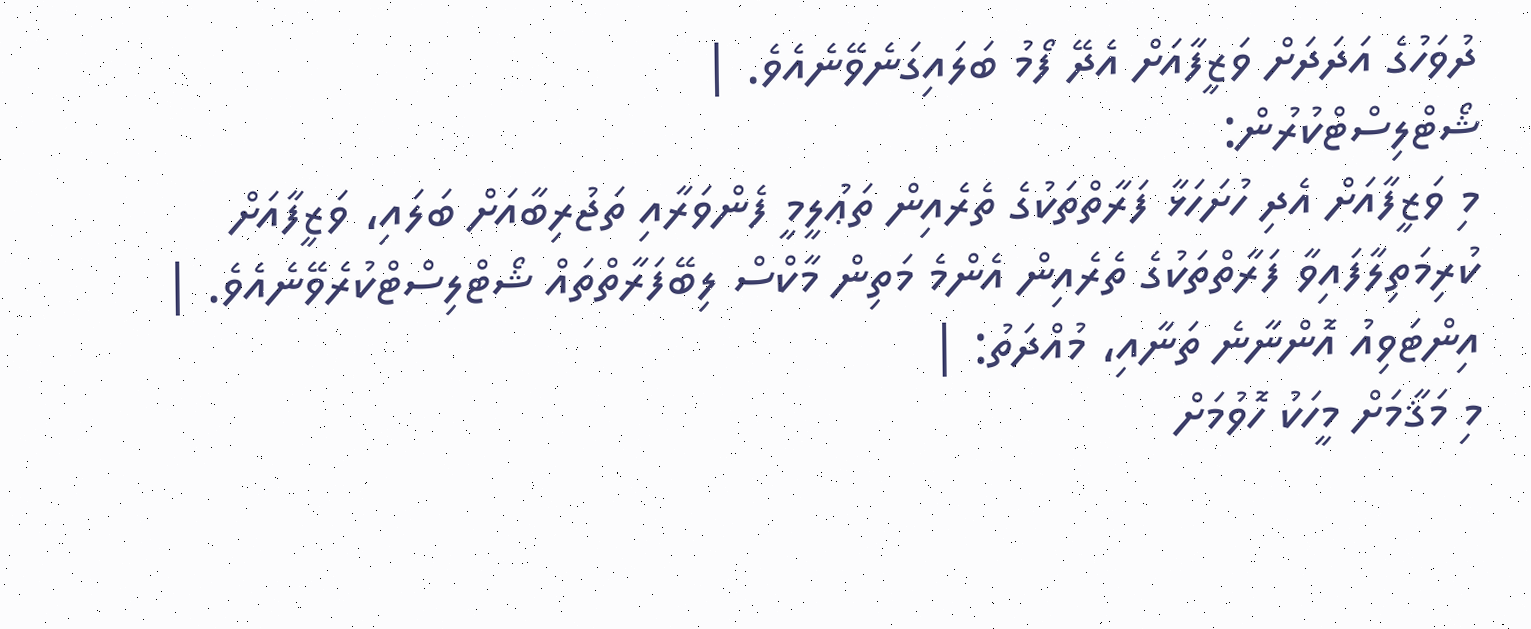ދުވަހުގެ އަދަދަށް ވަޒީފާއަށް އެދޭ ފޯމު ބަލައިގަނެވޭނެއެވެ. |
ޝޯޓްލިސްޓްކުރުން:
މި ވަޒީފާއަށް އެދި ހުށަހަޅާ ފަރާތްތަކުގެ ތެރެއިން ތަޢުލީމީ ފެންވަރާއި ތަޖުރިބާއަށް ބަލައި، ވަޒީފާއަށް ކުރިމަތިލާފައިވާ ފަރާތްތަކުގެ ތެރެއިން އެންމެ މަތިން މާކްސް ލިބޭފަރާތްތައް ޝޯޓްލިސްޓްކުރެވޭނެއެވެ. |
އިންޓަވިއު އޮންނާނެ ތަނާއި، މުއްދަތު: |
މި މަޤާމަށް މީހަކު ހޮވުމަށް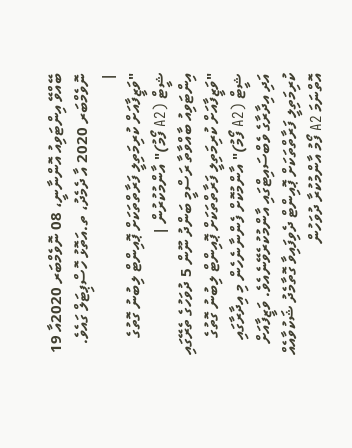ބޭއްވޭ އިންޓަވިއު އޮންނާނީ، 08 ނޮވެމްބަރ 2020އާ 19 ނޮވެމްބަރ 2020 އާ ދެމެދު، ތ.އަތޮޅު ހޮސްޕިޓަލް ގައެވެ. |
"ވަޒީފާއަށް ކުރިމަތިލީ ފަރާތްތަކަށް ޕޮއިންޓް ލިބުނު ގޮތުގެ ޝީޓް (A2 ފޯމު)" އާންމުކުރުން |
އިންޓަވިއު ބާއްވާތާ ރަސްމީ ބަންދު ނޫން 5 ދުވަހުގެ ތެރޭގައި "ވަޒީފާއަށް ކުރިމަތިލީ ފަރާތްތަކަށް ޕޮއިންޓް ލިބުނު ގޮތުގެ ޝީޓް (A2 ފޯމު)" އާންމުކޮށް ފެންނާނެހެން މި އިދާރާގައި އަދި އިދާރާގެ ވެބްސައިޓްގައި އާންމުކުރެވޭނެއެވެ. ވަޒީފާއަށް ކުރިމަތިލީ ފަރާތްތަކަށް ޕޮއިންޓް ދެވިފައިވާ ގޮތާމެދު ޝަކުވާއެއް އޮތްނަމަ A2 ފޯމު އާންމުކުރާ ދުވަހުން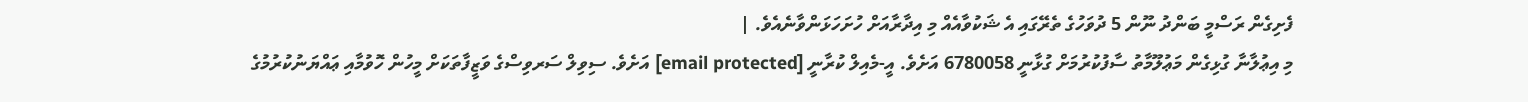ފެށިގެން ރަސްމީ ބަންދު ނޫން 5 ދުވަހުގެ ތެރޭގައި އެ ޝަކުވާއެއް މި އިދާރާއަށް ހުށަހަޅަންވާނެއެވެ. |
މި އިޢުލާނާ ގުޅިގެން މަޢުލޫމާތު ސާފުކުރުމަށް ގުޅާނީ 6780058 އަށެވެ. އީ-މެއިލް ކުރާނީ [email protected] އަށެވެ. ސިވިލް ސަރވިސްގެ ވަޒީފާތަކަށް މީހުން ހޮވުމާއި ޢައްޔަނުކުރުމުގެ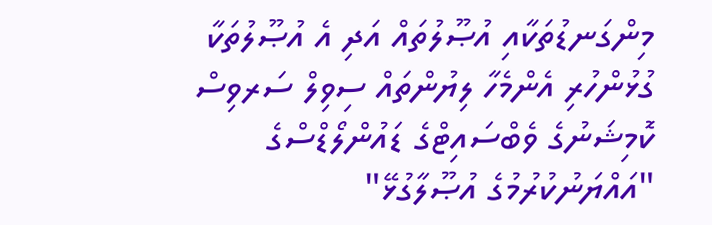މިންގަނޑުތަކާއި އުޞޫލުތައް އަދި އެ އުޞޫލުތަކާ ގުޅުންހުރި އެންމެހާ ލިޔުންތައް ސިވިލް ސަރވިސް ކޮމިޝަނުގެ ވެބްސައިޓްގެ ޑައުންލޯޑްސްގެ "އައްޔަނުކުރުމުގެ އުޞޫލާގުޅޭ"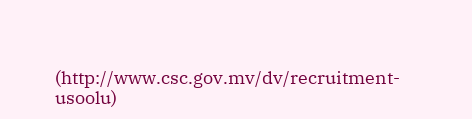(http://www.csc.gov.mv/dv/recruitment-usoolu)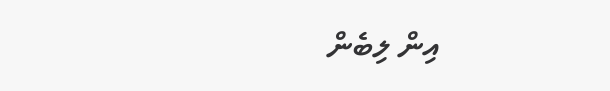އިން ލިބެން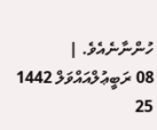ހުންނާނެއެވެ. |
08 ރަބީޢުލްއައްވަލް 1442
25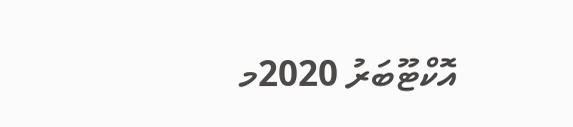އޮކްޓޫބަރު 2020މ